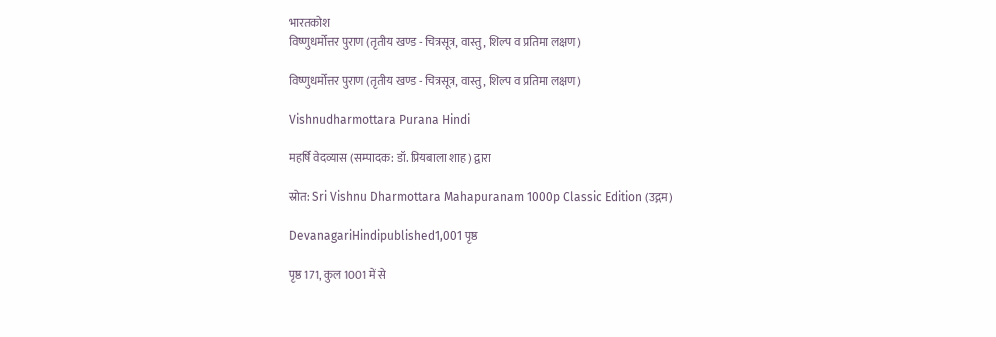भारतकोश
विष्णुधर्मोत्तर पुराण (तृतीय खण्ड - चित्रसूत्र, वास्तु, शिल्प व प्रतिमा लक्षण)

विष्णुधर्मोत्तर पुराण (तृतीय खण्ड - चित्रसूत्र, वास्तु, शिल्प व प्रतिमा लक्षण)

Vishnudharmottara Purana Hindi

महर्षि वेदव्यास (सम्पादक: डॉ. प्रियबाला शाह) द्वारा

स्रोत: Sri Vishnu Dharmottara Mahapuranam 1000p Classic Edition (उद्गम)

DevanagariHindipublished1,001 पृष्ठ

पृष्ठ 171, कुल 1001 में से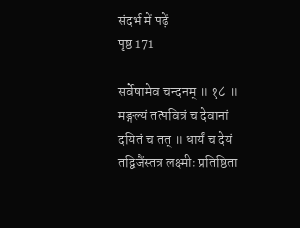संदर्भ में पढ़ें
पृष्ठ 171

सर्वेषामेव चन्दनम् ॥ १८ ॥ मङ्गल्यं तत्पवित्रं च देवानां दयितं च तत् ॥ धार्यं च देयं तद्विजैंस्तत्र लक्ष्मीः प्रतिष्ठिता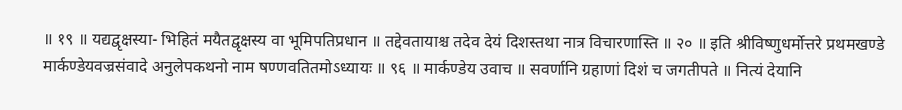॥ १९ ॥ यद्यद्वृक्षस्या- भिहितं मयैतद्वृक्षस्य वा भूमिपतिप्रधान ॥ तद्देवतायाश्च तदेव देयं दिशस्तथा नात्र विचारणास्ति ॥ २० ॥ इति श्रीविष्णुधर्मोत्तरे प्रथमखण्डे मार्कण्डेयवज्रसंवादे अनुलेपकथनो नाम षण्णवतितमोऽध्यायः ॥ ९६ ॥ मार्कण्डेय उवाच ॥ सवर्णानि ग्रहाणां दिशं च जगतीपते ॥ नित्यं देयानि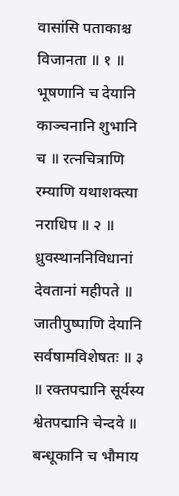वासांसि पताकाश्च विजानता ॥ १ ॥ भूषणानि च देयानि काञ्चनानि शुभानि च ॥ रत्नचित्राणि रम्याणि यथाशक्त्या नराधिप ॥ २ ॥ ध्रुवस्थाननिविधानां देवतानां महीपते ॥ जातीपुष्पाणि देयानि सर्वषामविशेषतः ॥ ३ ॥ रक्तपद्मानि सूर्यस्य श्वेतपद्मानि चेन्दवे ॥ बन्धूकानि च भौमाय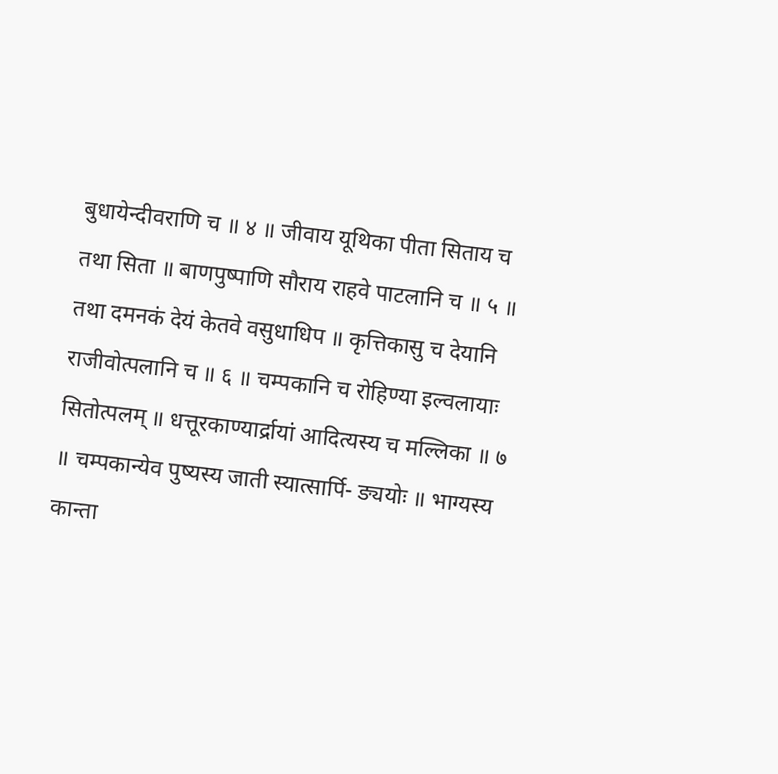बुधायेन्दीवराणि च ॥ ४ ॥ जीवाय यूथिका पीता सिताय च तथा सिता ॥ बाणपुष्पाणि सौराय राहवे पाटलानि च ॥ ५ ॥ तथा दमनकं देयं केतवे वसुधाधिप ॥ कृत्तिकासु च देयानि राजीवोत्पलानि च ॥ ६ ॥ चम्पकानि च रोहिण्या इल्वलायाः सितोत्पलम् ॥ धत्तूरकाण्यार्द्रायां आदित्यस्य च मल्लिका ॥ ७ ॥ चम्पकान्येव पुष्यस्य जाती स्यात्सार्पि- ङ्ययोः ॥ भाग्यस्य कान्ता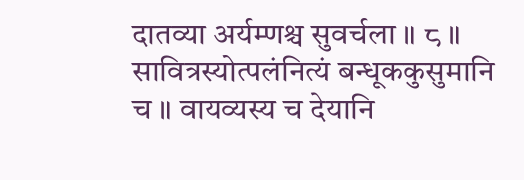दातव्या अर्यम्णश्च सुवर्चला ॥ ८ ॥ सावित्रस्योत्पलंनित्यं बन्धूककुसुमानि च ॥ वायव्यस्य च देयानि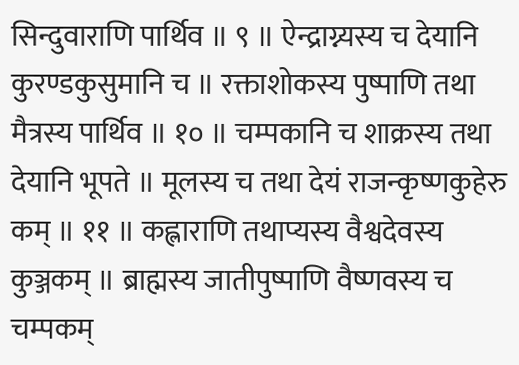सिन्दुवाराणि पार्थिव ॥ ९ ॥ ऐन्द्राग्न्यस्य च देयानि कुरण्डकुसुमानि च ॥ रक्ताशोकस्य पुष्पाणि तथा मैत्रस्य पार्थिव ॥ १० ॥ चम्पकानि च शाक्रस्य तथा देयानि भूपते ॥ मूलस्य च तथा देयं राजन्कृष्णकुहेरु कम् ॥ ११ ॥ कह्लाराणि तथाप्यस्य वैश्वदेवस्य कुञ्जकम् ॥ ब्राह्मस्य जातीपुष्पाणि वैष्णवस्य च चम्पकम्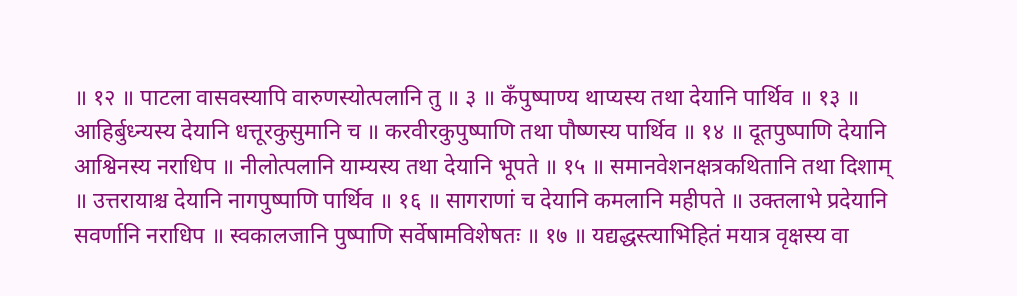॥ १२ ॥ पाटला वासवस्यापि वारुणस्योत्पलानि तु ॥ ३ ॥ कँपुष्पाण्य थाप्यस्य तथा देयानि पार्थिव ॥ १३ ॥ आहिर्बुध्न्यस्य देयानि धत्तूरकुसुमानि च ॥ करवीरकुपुष्पाणि तथा पौष्णस्य पार्थिव ॥ १४ ॥ दूतपुष्पाणि देयानि आश्विनस्य नराधिप ॥ नीलोत्पलानि याम्यस्य तथा देयानि भूपते ॥ १५ ॥ समानवेशनक्षत्रकथितानि तथा दिशाम् ॥ उत्तरायाश्च देयानि नागपुष्पाणि पार्थिव ॥ १६ ॥ सागराणां च देयानि कमलानि महीपते ॥ उक्तलाभे प्रदेयानि सवर्णानि नराधिप ॥ स्वकालजानि पुष्पाणि सर्वेषामविशेषतः ॥ १७ ॥ यद्यद्धस्त्याभिहितं मयात्र वृक्षस्य वा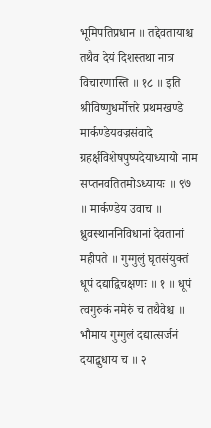भूमिपतिप्रधान ॥ तद्देवतायाश्च तथैव देयं दिशस्तथा नात्र विचारणास्ति ॥ १८ ॥ इति श्रीविष्णुधर्मोत्तरे प्रथमखण्डे मार्कण्डेयवज्रसंवादे ग्रहर्क्षविशेषपुष्पदेयाध्यायो नाम सप्तनवतितमोऽध्यायः ॥ ९७ ॥ मार्कण्डेय उवाच ॥ ध्रुवस्थाननिविधानां देवतानां महीपते ॥ गुग्गुलुं घृतसंयुक्तं धूपं दद्याद्विचक्षणः ॥ १ ॥ धूपं त्वगुरुकं नमेरुं च तथैवेश्च ॥ भौमाय गुग्गुलं दद्यात्सर्जनं दयाद्बुधाय च ॥ २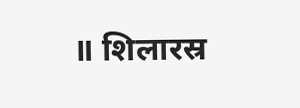॥ शिलारस्र